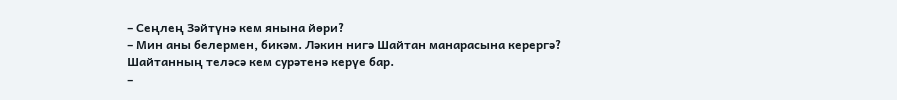– Сеңлең Зәйтүнә кем янына йөри?
– Мин аны белермен, бикәм. Ләкин нигә Шайтан манарасына керергә? Шайтанның теләсә кем сурәтенә керүе бар.
–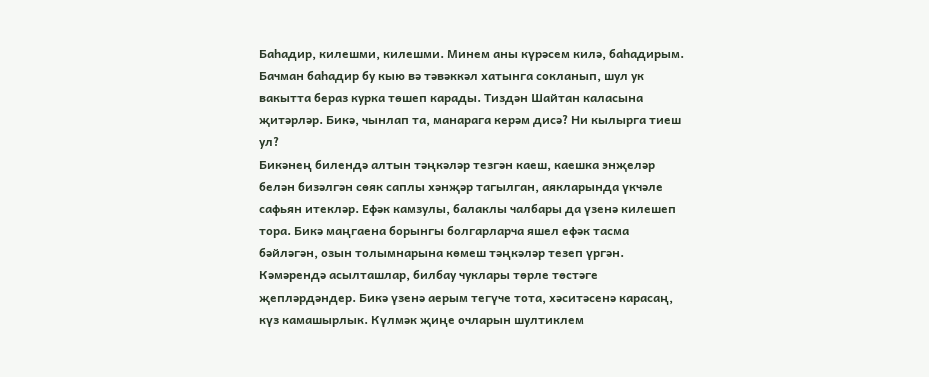Баһадир, килешми, килешми. Минем аны күрәсем килә, баһадирым.
Бачман баһадир бу кыю вә тәвәккәл хатынга сокланып, шул ук вакытта бераз курка төшеп карады. Тиздән Шайтан каласына җитәрләр. Бикә, чынлап та, манарага керәм дисә? Ни кылырга тиеш ул?
Бикәнең билендә алтын тәңкәләр тезгән каеш, каешка энҗеләр белән бизәлгән сөяк саплы хәнҗәр тагылган, аякларында үкчәле сафьян итекләр. Ефәк камзулы, балаклы чалбары да үзенә килешеп тора. Бикә маңгаена борынгы болгарларча яшел ефәк тасма бәйләгән, озын толымнарына көмеш тәңкәләр тезеп үргән.
Кәмәрендә асылташлар, билбау чуклары төрле төстәге җепләрдәндер. Бикә үзенә аерым тегүче тота, хәситәсенә карасаң, күз камашырлык. Күлмәк җиңе очларын шултиклем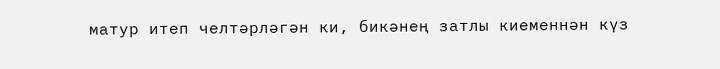матур итеп челтәрләгән ки, бикәнең затлы киеменнән күз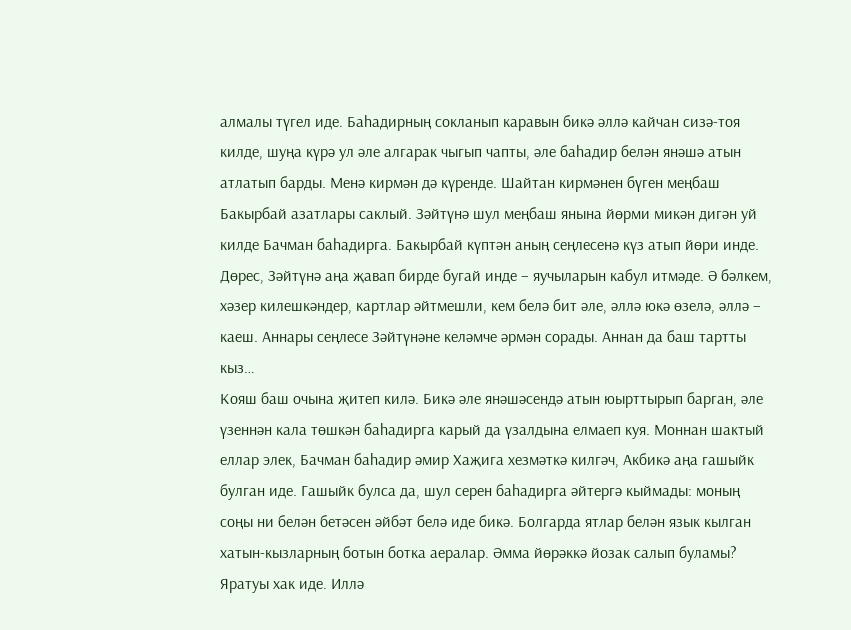алмалы түгел иде. Баһадирның сокланып каравын бикә әллә кайчан сизә-тоя килде, шуңа күрә ул әле алгарак чыгып чапты, әле баһадир белән янәшә атын атлатып барды. Менә кирмән дә күренде. Шайтан кирмәнен бүген меңбаш Бакырбай азатлары саклый. Зәйтүнә шул меңбаш янына йөрми микән дигән уй килде Бачман баһадирга. Бакырбай күптән аның сеңлесенә күз атып йөри инде. Дөрес, Зәйтүнә аңа җавап бирде бугай инде – яучыларын кабул итмәде. Ә бәлкем, хәзер килешкәндер, картлар әйтмешли, кем белә бит әле, әллә юкә өзелә, әллә – каеш. Аннары сеңлесе Зәйтүнәне келәмче әрмән сорады. Аннан да баш тартты кыз…
Кояш баш очына җитеп килә. Бикә әле янәшәсендә атын юырттырып барган, әле үзеннән кала төшкән баһадирга карый да үзалдына елмаеп куя. Моннан шактый еллар элек, Бачман баһадир әмир Хаҗига хезмәткә килгәч, Акбикә аңа гашыйк булган иде. Гашыйк булса да, шул серен баһадирга әйтергә кыймады: моның соңы ни белән бетәсен әйбәт белә иде бикә. Болгарда ятлар белән язык кылган хатын-кызларның ботын ботка аералар. Әмма йөрәккә йозак салып буламы? Яратуы хак иде. Иллә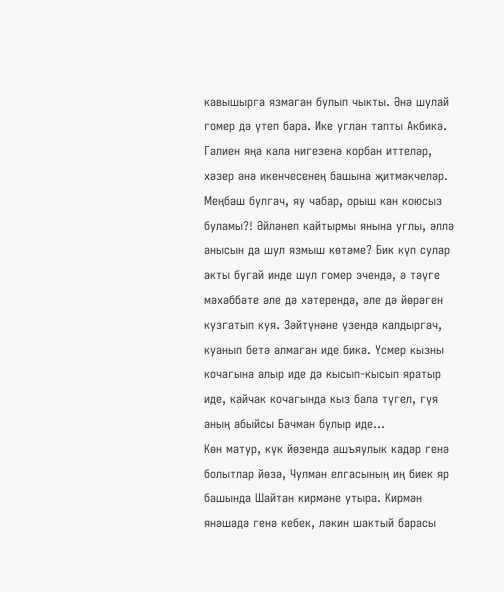кавышырга язмаган булып чыкты. Әнә шулай гомер дә үтеп бара. Ике углан тапты Акбикә. Галиен яңа кала нигезенә корбан иттеләр, хәзер әнә икенчесенең башына җитмәкчеләр. Меңбаш булгач, яу чабар, орыш кан коюсыз буламы?! Әйләнеп кайтырмы янына углы, әллә анысын да шул язмыш көтәме? Бик күп сулар акты бугай инде шул гомер эчендә, ә тәүге мәхәббәте әле дә хәтерендә, әле дә йөрәген кузгатып куя. Зәйтүнәне үзендә калдыргач, куанып бетә алмаган иде бикә. Үсмер кызны кочагына алыр иде дә кысып-кысып яратыр иде, кайчак кочагында кыз бала түгел, гүя аның абыйсы Бачман булыр иде…
Көн матур, күк йөзендә ашъяулык кадәр генә болытлар йөзә, Чулман елгасының иң биек яр башында Шайтан кирмәне утыра. Кирмән янәшәдә генә кебек, ләкин шактый барасы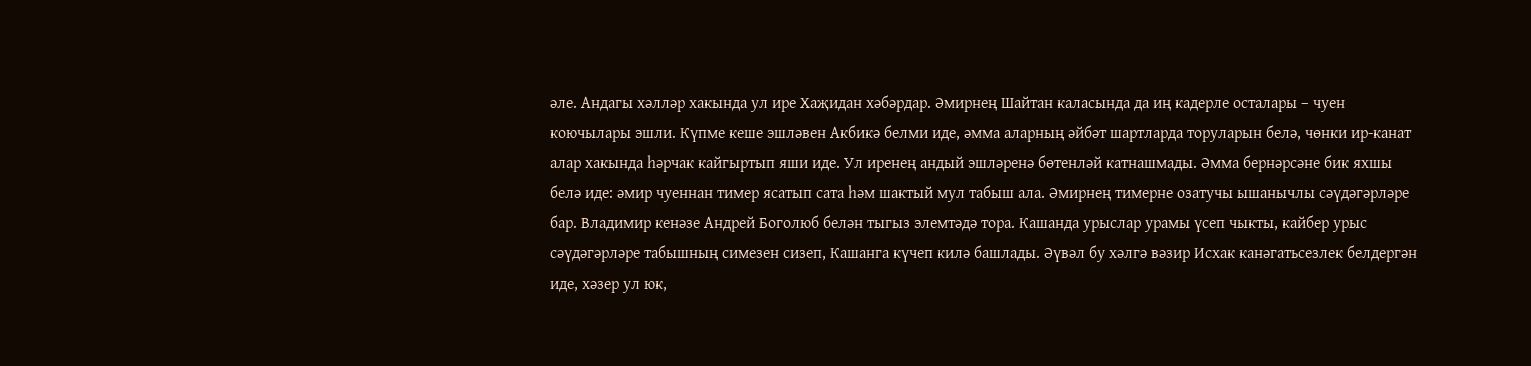әле. Андагы хәлләр хакында ул ире Хаҗидан хәбәрдар. Әмирнең Шайтан каласында да иң кадерле осталары – чуен коючылары эшли. Күпме кеше эшләвен Акбикә белми иде, әмма аларның әйбәт шартларда торуларын белә, чөнки ир-канат алар хакында һәрчак кайгыртып яши иде. Ул иренең андый эшләренә бөтенләй катнашмады. Әмма бернәрсәне бик яхшы белә иде: әмир чуеннан тимер ясатып сата һәм шактый мул табыш ала. Әмирнең тимерне озатучы ышанычлы сәүдәгәрләре бар. Владимир кенәзе Андрей Боголюб белән тыгыз элемтәдә тора. Кашанда урыслар урамы үсеп чыкты, кайбер урыс сәүдәгәрләре табышның симезен сизеп, Кашанга күчеп килә башлады. Әүвәл бу хәлгә вәзир Исхак канәгатьсезлек белдергән иде, хәзер ул юк,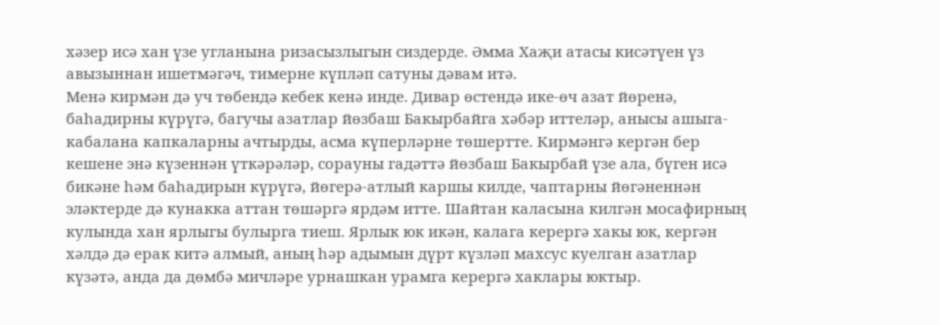хәзер исә хан үзе угланына ризасызлыгын сиздерде. Әмма Хаҗи атасы кисәтүен үз авызыннан ишетмәгәч, тимерне күпләп сатуны дәвам итә.
Менә кирмән дә уч төбендә кебек кенә инде. Дивар өстендә ике-өч азат йөренә, баһадирны күрүгә, багучы азатлар йөзбаш Бакырбайга хәбәр иттеләр, анысы ашыга-кабалана капкаларны ачтырды, асма күперләрне төшертте. Кирмәнгә кергән бер кешене энә күзеннән үткәрәләр, сорауны гадәттә йөзбаш Бакырбай үзе ала, бүген исә бикәне һәм баһадирын күрүгә, йөгерә-атлый каршы килде, чаптарны йөгәненнән эләктерде дә кунакка аттан төшәргә ярдәм итте. Шайтан каласына килгән мосафирның кулында хан ярлыгы булырга тиеш. Ярлык юк икән, калага керергә хакы юк, кергән хәлдә дә ерак китә алмый, аның һәр адымын дүрт күзләп махсус куелган азатлар күзәтә, анда да дөмбә мичләре урнашкан урамга керергә хаклары юктыр.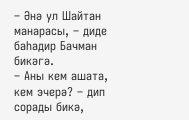– Әнә ул Шайтан манарасы, – диде баһадир Бачман бикәгә.
– Аны кем ашата, кем эчерә? – дип сорады бикә,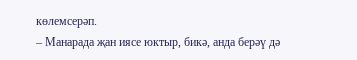көлемсерәп.
– Манарада җан иясе юктыр, бикә, анда берәү дә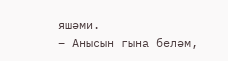яшәми.
– Анысын гына беләм,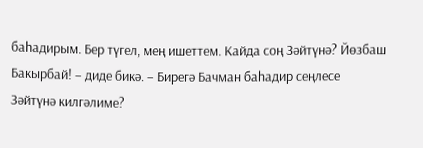баһадирым. Бер түгел, мең ишеттем. Кайда соң Зәйтүнә? Йөзбаш Бакырбай! – диде бикә. – Бирегә Бачман баһадир сеңлесе Зәйтүнә килгәлиме?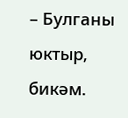– Булганы юктыр, бикәм.